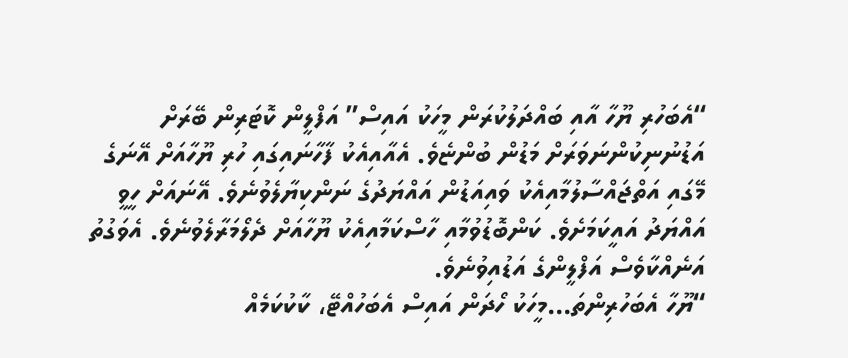“އެބަހުރި ޔޫހާ އާއި ބައްދަލުކުރަން މީހަކު އައިސް” އަފްލީން ކޮޓަރިން ބޭރަށް އަޑުނުނިކުންނަވަރަށް މަޑުން ބުންޏެވެ. އެއާއިއެކު ފާހާނައިގައި ހުރި ޔޫހާއަށް އޭނަގެ މޭގައި އަތްޖައްސާލުމާއިއެކު ވައިއަޑުން އައްޔަދުގެ ނަންކިޔާލެވުނެވެ. އޭނައަށް ހީވީ އައްޔަދު އައީކަމަށެވެ. ކަންބޮޑުވުމާއި ހާސްކަމާއިއެކު ޔޫހާއަށް ދެލޯމަރާލެވުނެވެ. އެވަގުތު އަނެއްކާވެސް އަފްލީންގެ އަޑުއިވުނެވެ.
“ޔޫހާ އެބަހުރިންތަ…މީހަކު ހޯދަން އައިސް އެބަހުއްޓޭ، ކާކުކަމެއް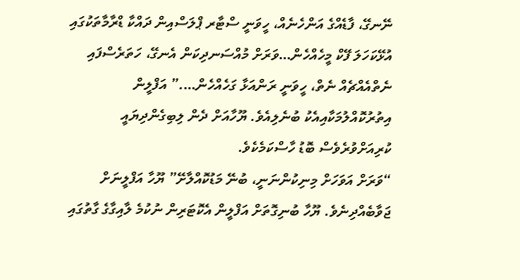ނޭނގޭ، ފާޑެއްގެ އަންހެނެއް، ހީވަނީ ސްޓާރ ޕްލަސްއިން ދައްކާ ޑްރާމާތަކުގައި އުޅޭކަހަލަ ފޭކް މީހެއްހެން…ވަރަށް މުއްސަނދިކަން އެނގޭ، ހަތަރެސްފައި ނެތްއެއްޗެއް ނެތް، ހީވަނީ ރަންއަޅާ ގަހެއްހެން….” އަފްލީން އިތުރުކޮއްލުމަކާއިއެކު ބުނެލިއެވެ. ޔޫހާއަށް ދެން ލިބިގެންދިޔައީ ކުރިއަށްވުރެވެސް ބޮޑު ހާސްކަމެކެވެ.
“ވަރަށް އަވަހަށް މިނިކުންނަނީ، ބުނޭ މަޑުކޮއްލާށޭ” ޔޫހާ އަފްލީނަށް ޖަވާބެއްދިނެވެ. ޔޫހާ ބުނިގޮތަށް އަފްލީން އެކޮޓަރިން ނުކުމެ ލާއިގާގެ ގާތުގައި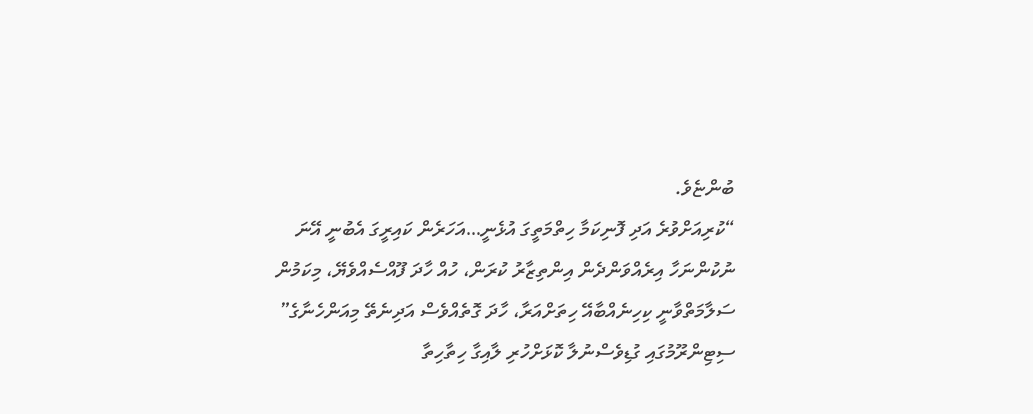ބުންޏެވެ.
“ކުރިއަށްވުރެ އަދި ފޮނިކަމާ ހިތްމަތީގަ އުޅެނީ…އަހަރެން ކައިރީގަ އެބުނީ އޭނަ ނުކުންނަހާ އިރެއްވަންދެން އިންތިޒާރު ކުރަން، ހުއް ހާދަ ފޫއްސެއްވެޔޭ، މިކަމުން ސަލާމަތްވާނީ ކިހިނެއްބާއޭ ހިތަށްއަރާ، ހާދަ ގޮތެއްވެސް އަދިނެތޭ މިއަންހެނާގެ” ސިޓިންރޫމުގައި ގުޑިވެސްނުލާ ކޮޅަށްހުރި ލާއިގާ ހިތާހިތާ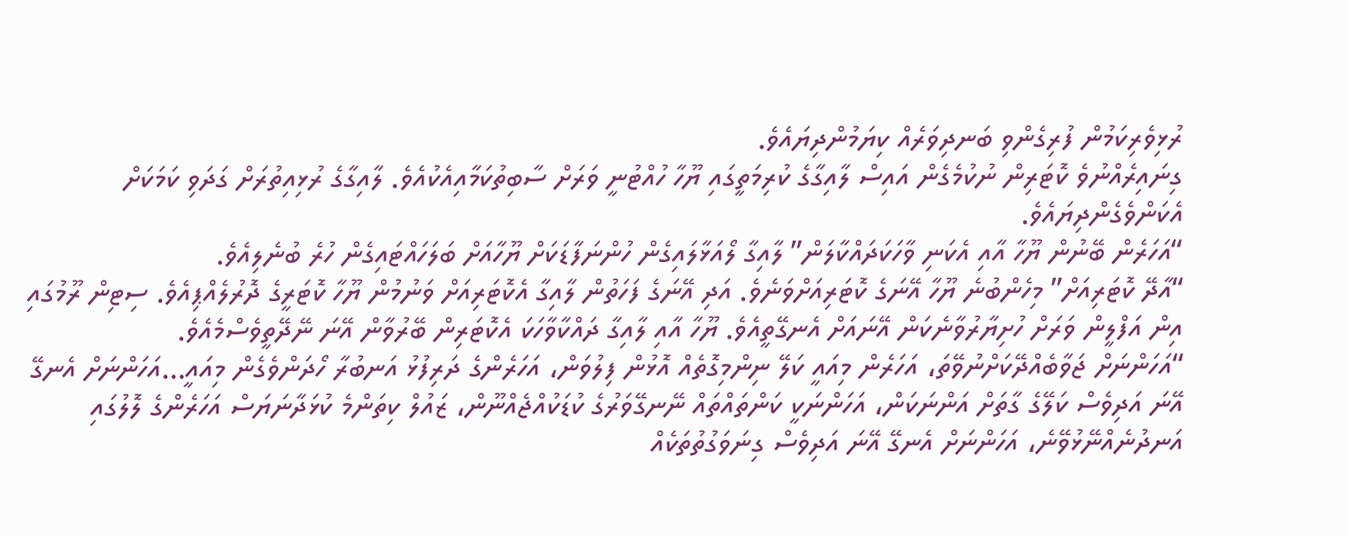ރުޅިވެރިކަމުން ފުރިގެންވި ބަނދިވަރެއް ކިޔަމުންދިޔައެވެ.
ގިނައިރެއްނުވެ ކޮޓަރިން ނުކުމެގެން އައިސް ލާއިގާގެ ކުރިމަތީގައި ޔޫހާ ހުއްޓުނީ ވަރަށް ސާބިތުކަމާއިއެކުއެވެ. ލާއިގާގެ ރުޅިއިތުރަށް ގަދަވި ކަމަކަށް އެކަންވެގެންދިޔައެވެ.
“އަހަރެން ބޭނުން ޔޫހާ އާއި އެކަނި ވާހަކަދައްކާލަން” ލާއިގާ ލޯއަޅާލައިގެން ހުންނަފާޑަކަށް ޔޫހާއަށް ބަލަހައްޓައިގެން ހުރެ ބުނެލިއެވެ.
“އާދޭ ކޮޓަރިއަށް” މިހެންބުނެ ޔޫހާ އޭނަގެ ކޮޓަރިއަށްވަނެވެ. އަދި އޭނަގެ ފަހަތުން ލާއިގާ އެކޮޓަރިއަށް ވަނުމުން ޔޫހާ ކޮޓަރީގެ ދޮރުލެއްޕިއެވެ. ސިޓިން ރޫމުގައި އިން އަފްލީން ވަރަށް ހުށިޔާރުވާނެކަން އޭނައަށް އެނގޭތީއެވެ. ޔޫހާ އާއި ލާއިގާ ދައްކާވާހަކަ އެކޮޓަރިން ބޭރުވާން އޭނަ ނޭދޭތީވެސްމެއެވެ.
“އަހަންނަށް ޖަވާބެއްދޭކަށްނުވޭތަ، އަހަރެން މިއައީ ކަލޭ ނިންމިގޮތެއް އޮޅުން ފިލުވަން، އަހަރެންގެ ދަރިފުޅު އަނބުރާ ހޯދަންވެގެން މިއައީ…އަހަންނަށް އެނގޭ އޭނަ އަދިވެސް ކަލޭގެ ގާތަށް އަންނަކަން، އަހަންނަކީ ކަންތައްތައް ނޭނގޭވަރުގެ ކުޑަކުއްޖެއްނޫން، ޒައުލް ކިތަންމެ ކުޅަދާނަޔަސް އަހަރެންގެ ލޮލުގައި އަނދުނެއްނޭޅުވޭނެ، އަހަންނަށް އެނގޭ އޭނަ އަދިވެސް ގިނަވަގުތުތަކެއް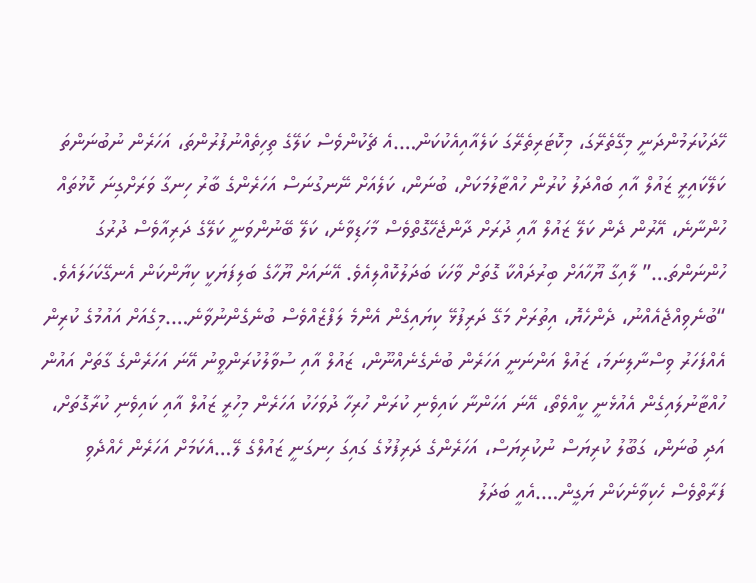ހޭދަކުރަމުންދަނީ މިގޭތެރޭގަ، މިކޮޓަރިތެރޭގަ ކަލެއާއިއެކުކަން….އެ ޗެކުންވެސް ކަލޭގެ ތިހިތެއްނުފުރުންތަ، އަހަރެން ނުބުނަންތަ ކަލޭކައިރީ ޒައުލް އާއި ބައްދަލު ކުރުން ހުއްޓާލުމަކަށް، ބުނަން، ކަލެއަށް ނޭނގުނަސް އަހަރެންގެ ބާރު ހިނގާ ވަރަށްގިނަ ކޮޅުތައް ހުންނާނެ، އޭރުން ދެން ކަލޭ ޒައުލް އާއި ދުރަށް ދާންޖެހޭގޮތްވެސް މާހަޑިވާނެ، ކަލޭ ބޭނުންވަނީ ކަލޭގެ ދަރިއާވެސް ދުރުގަ ހުންނަންތަ…” ލާއިގާ ޔޫހާއަށް ބިރުދައްކާ ގޮތަށް ވާހަކަ ބަދަލުކޮއްލިއެވެ. އޭނައަށް ޔޫހާގެ ބަލިފަޔަކީ ކިޔާންކަން އެނގޭކަހަލައެވެ.
“ބުނެވިއްޖެއެއްނު، ދެންހެޔޮ، އިތުރަށް މަގޭ ދަރިފުޅޭ ކިޔައިގެން އެންމެ ލަފްޒެއްވެސް ބުނެގެންނުވާނެ….މިގެއަށް އައުމުގެ ކުރިން އެއްފަހަރު ވިސްނާލިނަމަ، ޒައުލް އަންނަނީ އަހަރެން ބުނެގެނެއްނޫން، ޒައުލް އާއި ސުވާލުކުރަންވީނު އޭނަ އަހަރެންގެ ގާތަށް އައުން ހުއްޓާނުލައިގެން އެއުޅެނީ ކީއްވެތޯ، އޭނަ އަހަންނާ ކައިވެނި ކުރަން ހުރިހާ ދުވަހަކު އަހަރެން މިހުރީ ޒައުލް އާއި ކައިވެނި ކުރާގޮތަށް، އަދި ބުނަން، ގަބޫލު ކުރިޔަސް ނުކުރިޔަސް، އަހަރެންގެ ދަރިފުޅުގެ ގައިގަ ހިނގަނީ ޒައުލްގެ ލޭ…އެކަމަށް އަހަރެން ހެއްދެވި ފަރާތްވެސް ހެކިވާނެކަން ޔަގީން….އެއީ ބަދަލު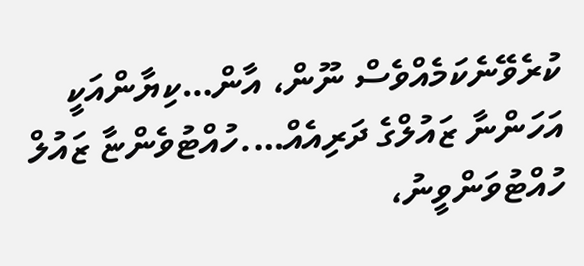ކުރެވޭނެކަމެއްވެސް ނޫން، އާން…ކިޔާންއަކީ އަހަންނާ ޒައުލްގެ ދަރިއެއް….ހުއްޓުވެންޏާ ޒައުލް ހުއްޓުވަންވީނު،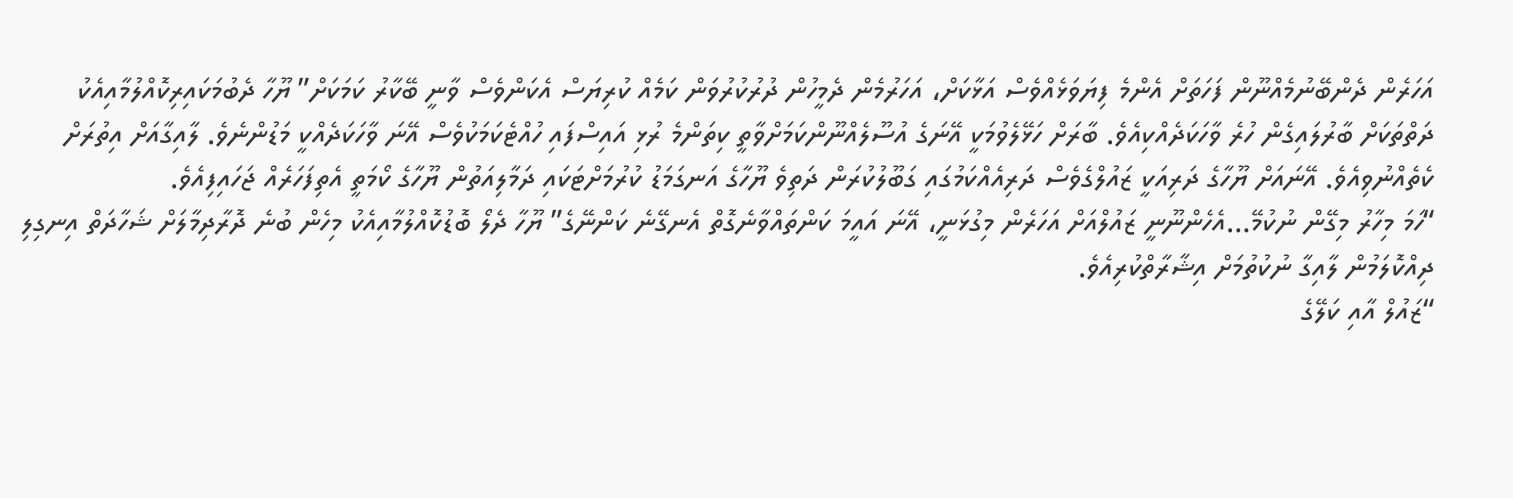އަހަރެން ދެންބޭނުމެއްނޫން ފަހަތަށް އެންމެ ފިޔަވަޅެއްވެސް އަޅާކަށް، އަހަރުމެން ދެމީހުން ދުރުކުރުވަން ކަމެއް ކުރިޔަސް އެކަންވެސް ވާނީ ބޭކާރު ކަމަކަށް” ޔޫހާ ދެބުމަކައިރިކޮއްލުމާއިއެކު ދަތްތަކަށް ބާރުލައިގެން ހުރެ ވާހަކަދެއްކިއެވެ. ބާރަށް ހަޅޭލެވުމަކީ އޭނަގެ އުސޫލެއްނޫންކަމަށްވާތީ ކިތަންމެ ރުޅި އައިސްފައި ހުއްޓެކަމަކުވެސް އޭނަ ވާހަކަދެއްކީ މަޑުންނެވެ. ލާއިގާއަށް އިތުރަށް ކެތެއްނުވިއެވެ. އޭނައަށް ޔޫހާގެ ދަރިއަކީ ޒައުލްގެވެސް ދަރިއެއްކަމުގައި ގަބޫލުކުރަން ދަތިވެ ޔޫހާގެ އަނގަމަޑު ކުރުމަށްޓަކައި ދަމާލިއަތުން ޔޫހާގެ ކޯމަތީ އެތިފަހަރެއް ޖަހައިފިއެވެ.
“ހަމަ މިހާރު މިގޭން ނުކުމޭ…އެހެންނޫނީ ޒައުލްއަށް އަހަރެން މިގުޅަނީ، އޭނަ އައީމަ ކަންތައްވާނެގޮތް އެނގޭނެ ކަންނޭގެ” ޔޫހާ ދެލޯ ބޮޑުކޮއްލުމާއިއެކު މިހެން ބުނެ ދޮރާދިމާލަށް ޝަހާދަތް އިނގިލި ދިއްކޮލަމުން ލާއިގާ ނުކުތުމަށް އިޝާރާތްކުރިއެވެ.
“ޒައުލް އާއި ކަލޭގެ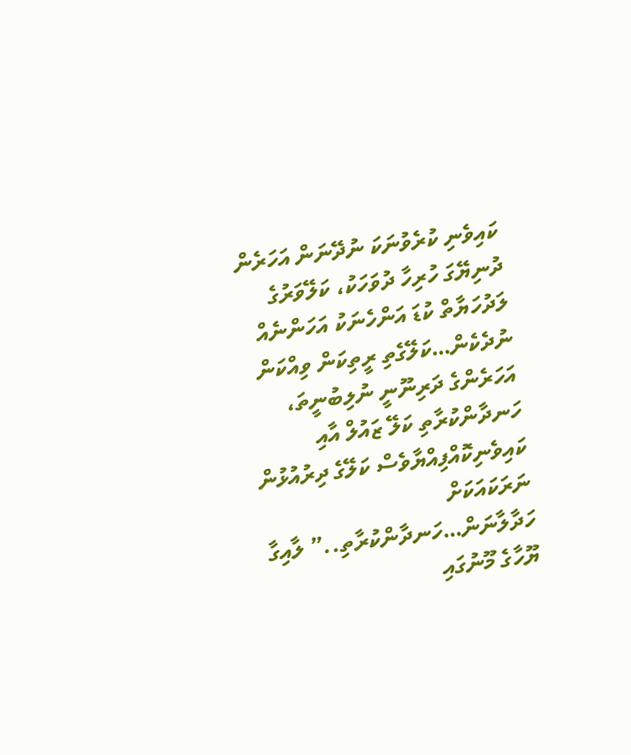ކައިވެނި ކުރެވުނަކަ ނުދޭނަން އަހަރެން ދުނިޔޭގަ ހުރިހާ ދުވަހަކު، ކަލޭވަރުގެ ލަދުހަޔާތް ކުޑަ އަންހެނަކު އަހަންނެއް ނުދެކެން…ކަލޭގެތި ރީތިކަން ވިއްކަން އަހަރެންގެ ދަރިނޫނީ ނުލިބުނީތަ، ހަނދާންކުރާތި ކަލޭ ޒައުލް އާއި ކައިވެނިކޮއްފިއްޔާވެސް ކަލޭގެ ދިރުއުޅުން ނަރަކައަކަށް ހަދާލާނަން…ހަނދާންކުރާތި..” ލާއިގާ ޔޫހާގެ މޫނުގައި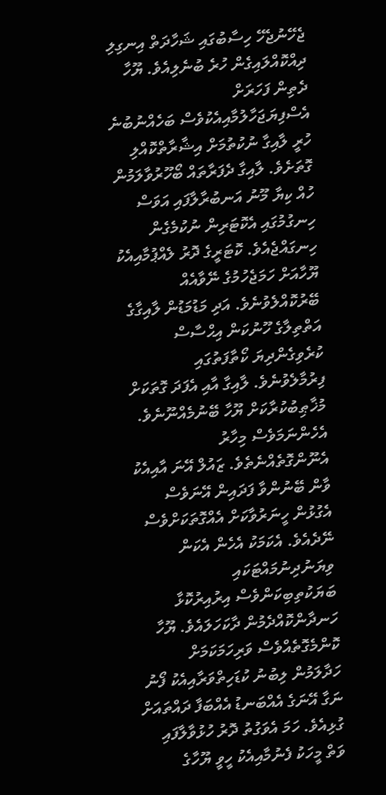ޖެހޭނުޖެހޭ ހިސާބުގައި ޝަހާދަތް އިނގިލި ދިއްކޮއްލައިގެން ހުރެ ބުނެލިއެވެ. ޔޫހާ ދެތިން ފަހަރަށް އެސްފިޔަޖަހާލުމާއިއެކުވެސް ބަހެއްނުބުނެ ހުރީ ލާއިގާ ނުކުތުމަށް އިޝާރާތްކޮއްލި ގޮތަށެވެ. ލާއިގާ ދެފަރާތައް ބޯހޫރުވާލަމުން ހުއް ކިޔާ މޫނު އަނބުރާލާފައި އަވަސް ހިނގުމުގައި އެކޮޓަރިން ނުކުމެގެން ހިނގައްޖެއެވެ. ކޮޓަރީގެ ދޮރު ލެއްޕުމާއިއެކު ޔޫހާއަށް ހަމަޖެހުމުގެ ނޭވާއެއް ބޭރުކޮއްލެވުނެވެ. އަދި މަޑުމަޑުން ލާއިގާގެ އަތްތިލާގެ ހޫނުކަން އިޙްސާސް ކުރެވިގެންދިޔަ ކޯތާފަތުގައި ފިރުމާލެވުނެވެ. ލާއިގާ އާއި އެފަދަ ގޮތަކަށް މުޚާޠިބުކުރާކަށް ޔޫހާ ބޭނުމެއްނޫނެވެ. އެހެންނަމަވެސް މިހާރު އެނޫންގޮތެއްނެތެވެ. ޒައުލް އޭނަ އާއިއެކު ވާން ބޭނުންވާ ފަދައިން އޭނަވެސް އެގުޅުން ހީނަރުވާކަށް އެއްގޮތަކަށްވެސް ނޭދެއެވެ. އެކަމަކު އެހެން އެކަން ވިޔަނުދިނުމައްޓަކައި ބަޔަކުތިބިކަންވެސް އިރުއިރުކޮޅާ ހަނދާންކޮއްދެމުން ދާކަހަލައެވެ. ޔޫހާ ކޮންމެގޮތެއްވެސް ވަރިހަމަކަމަށް ހަދާލަމުން ލިބުނު ކުޑަހިތްވަރާއިއެކު ފޯނު ނަގާ އޭނަގެ އެއްބަނޑު އެއްބަފާ ދައްތައަށް ގުޅިއެވެ. ހަމަ އެވަގުތު ދޮރު ހުޅުވާލާފައި ވަތް މީހަކު ފެނުމާއިއެކު ހީވީ ޔޫހާގެ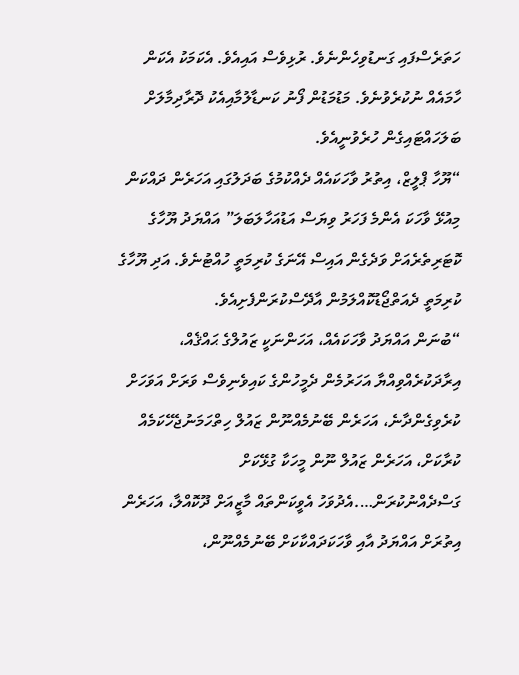ހަތަރެސްފައި ގަނޑުވިހެންނެވެ. ރުޅިވެސް އައިއެވެ. އެކަމަކު އެކަން ހާމައެއް ނުކުރެވުނެވެ. މަޑުމަޑުން ފޯނު ކަނޑާލުމާއިއެކު ދޮރާދިމާލަށް ބަލަހައްޓައިގެން ހުރެވުނީއެވެ.
“ޔޫހާ ޕްލީޒް، އިތުރު ވާހަކައެއް ދެއްކުމުގެ ބަދަލުގައި އަހަރެން ދައްކަން މިއުޅޭ ވާހަކަ އެންމެ ފަހަރު ވިޔަސް އަޑުއަހާލަބަލަ” އައްޔަދު ޔޫހާގެ ކޮޓަރިތެރެއަށް ވަދެގެން އައިސް އޭނަގެ ކުރިމަތީ ހުއްޓުނެވެ. އަދި ޔޫހާގެ ކުރިމަތީ ދެއަތްޖޯޑުކޮއްލަމުން އާދޭސްކުރަންފެށިއެވެ.
“ބުނަން އައްޔަދު ވާހަކައެއް، އަހަންނަކީ ޒައުލްގެ ޙައްޤެއް، އިރާދަކުރެއްވިއްޔާ އަހަރުމެން ދެމީހުންގެ ކައިވެނިވެސް ވަރަށް އަވަހަށް ކުރެވިގެންދާނެ، އަހަރެން ބޭނުމެއްނޫން ޒައުލް ހިތްހަމަނުޖެހޭކަމެއް ކުރާކަށް، އަހަރެން ޒައުލް ނޫން މީހަކާ ގުޅޭކަށް ގަސްދެއްނުކުރަން….އެދުވަހު އެވީކަންތައް މާޒީއަށް ދޫކޮއްލާ، އަހަރެން އިތުރަށް އައްޔަދު އާއި ވާހަކަދައްކާކަށް ބޭނުމެއްނޫން،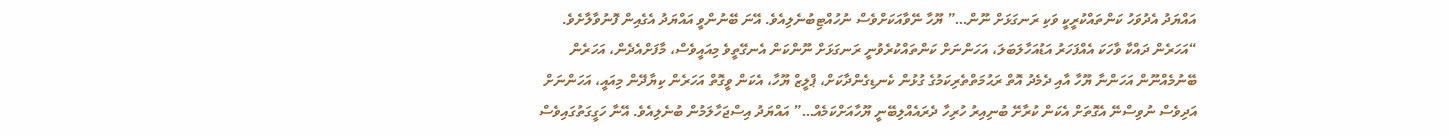އައްޔަދު އެދުވަހު ކަންތައްކުރީކީ ވަކި ރަނގަޅަށް ނޫން…” ޔޫހާ ނޭވާއަކަށްވެސް ނުހުއްޓިބުނެލިއެވެ. އޭނަ ބޭނުންވީ އައްޔަދު އެގެއިން ފޮނުވާލާށެވެ.
“އަހަރެން ދައްކާ ވާހަކަ އެއްފަހަރު އަޑުއަހާލަބަލަ، އަހަންނަށް ކަންތައްކުރެވުނީ ރަނގަޅަށް ނޫންކަން އެނގޭތީވެ މިއައީވެސް، މާފަށްއެދެން، އަހަރެން ބޭނުމެއްނޫން އަހަންނާ ޔޫހާ އާއި ދެމެދު އޮތް ރަޙުމަތްތެރިކަމުގެ ގުޅުން ކެނޑިގެންދާކަށް، ޕްލީޒް ޔޫހާ، އެކަން ވީގޮތް އަހަރެން ކިޔާދޭން މިއައީ، އަހަންނަށް އަދިވެސް ނުވިސްނޭ އެގޮތަށް އެކަން ކުރާށޭ ބުނިއިރު ހުރިހާ ދެރައެއްލިބޭނީ ޔޫހާއަށްކަމެއް…” އައްޔަދު އިސްޖަހާލަމުން ބުނެލިއެވެ. އޭނާ ހަގީގަތުގައިވެސް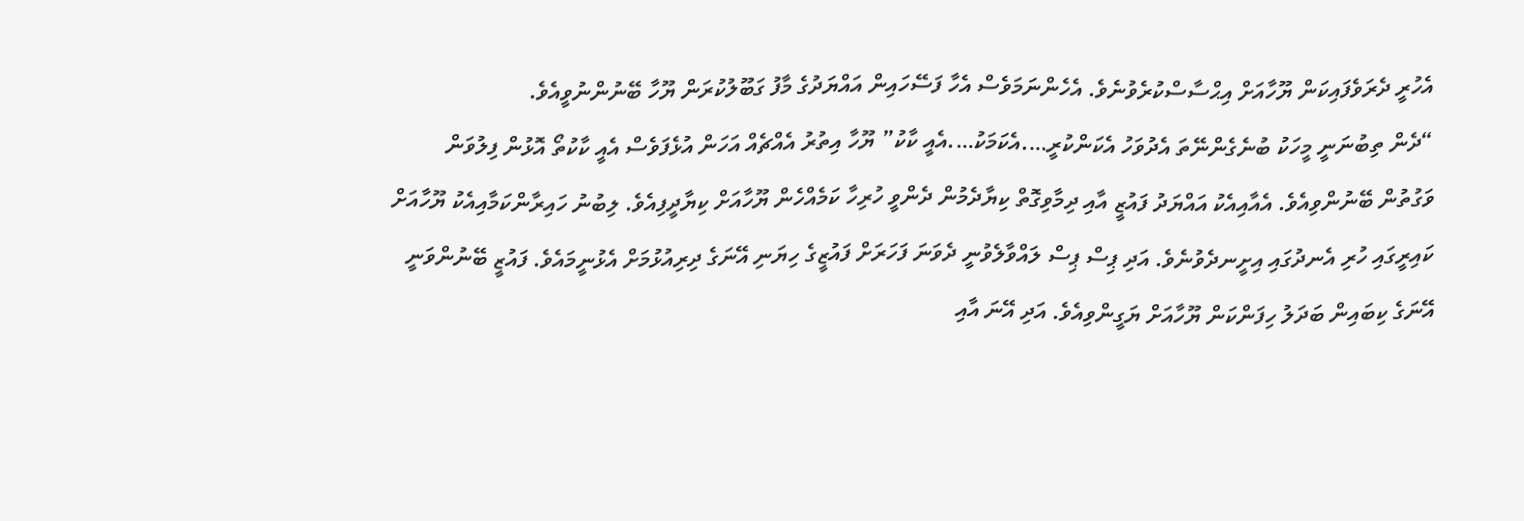އެހުރީ ދެރަވެފައިކަން ޔޫހާއަށް އިޙްސާސްކުރެވުނެވެ. އެހެންނަމަވެސް އެހާ ފަސޭހައިން އައްޔަދުގެ މާފު ގަބޫލުކުރަން ޔޫހާ ބޭނުންނުވީއެވެ.
“ދެން ތިބުނަނީ މީހަކު ބުނެގެންނޭތަ އެދުވަހު އެކަންކުރީ….އެކަމަކު….އެއީ ކާކު” ޔޫހާ އިތުރު އެއްޗެއް އަހަން އުޅެފަވެސް އެއީ ކާކުތޯ އޮޅުން ފިލުވަން ވަގުތުން ބޭނުންވިއެވެ. އެއާއިއެކު އައްޔަދު ފައުޒީ އާއި ދިމާވިގޮތް ކިޔާދެމުން ދެންވީ ހުރިހާ ކަމެއްހެން ޔޫހާއަށް ކިޔާދީފިއެވެ. ލިބުނު ހައިރާންކަމާއިއެކު ޔޫހާއަށް ކައިރީގައި ހުރި އެނދުގައި އިށީނދެވުނެވެ. އަދި ޕިސް ޕިސް ލައްވާލެވުނީ ދެވަނަ ފަހަރަށް ފައުޒީގެ ހިޔަނި އޭނަގެ ދިރިއުޅުމަށް އެޅުނީމައެވެ. ފައުޒީ ބޭނުންވަނީ އޭނަގެ ކިބައިން ބަދަލު ހިފަންކަން ޔޫހާއަށް ޔަގީންވިއެވެ. އަދި އޭނަ އާއި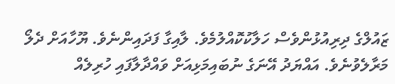ޒައުލްގެ ދިރިއުޅުންވެސް ހަލާކުކޮއްލުމެވެ. ލާއިގާ ފަދައިންނެވެ. ޔޫހާއަށް ދެލޯ މަރާލެވުނެވެ. އައްޔަދު އޭނަގެ ނުބައިމަޅިއަށް ވައްދާލާފައި ހުރިލެއް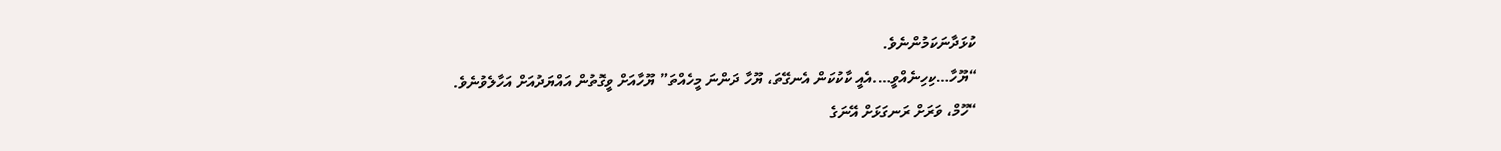ކުޅަދާނަކަމުންނެވެ.
“ޔޫހާ…ކިހިނެއްވީ….އެއީ ކާކުކަން އެނގޭތަ، ޔޫހާ ދަންނަ މީހެއްތަ” ޔޫހާއަށް ވީގޮތުން އައްޔަދުއަށް އަހާލެވުނެވެ.
“ހޫމް، ވަރަށް ރަނގަޅަށް އޭނަގެ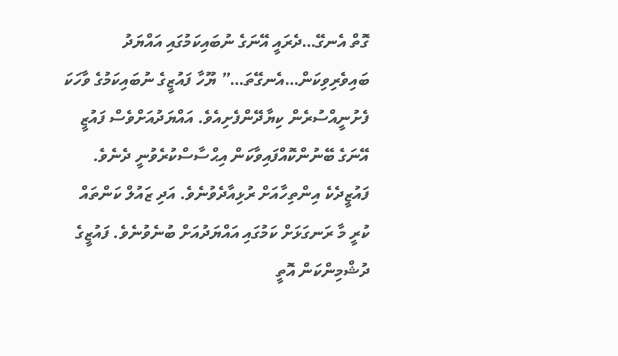ގޮތް އެނގޭ…ދެރައީ އޭނަގެ ނުބައިކަމުގައި އައްޔަދު ބައިވެރިވިކަން…އެނގޭތަ…” ޔޫހާ ފައުޒީގެ ނުބައިކަމުގެ ވާހަކަ ފެށުނީއްސުރެން ކިޔާދޭންފެށިއެވެ. އައްޔަދުއަށްވެސް ފައުޒީ އޭނަގެ ބޭނުންކޮއްފައިވާކަން އިޙްސާސްކުރެވުނީ ދެނެވެ. ފައުޒީދެކެ އިންތިހާއަށް ރުޅިއާދެވުނެވެ. އަދި ޒައުލް ކަންތައް ކުރީ މާ ރަނގަޅަށް ކަމުގައި އައްޔަދުއަށް ބުނެވުނެވެ. ފައުޒީގެ ދުޝްމިންކަން އޮތީ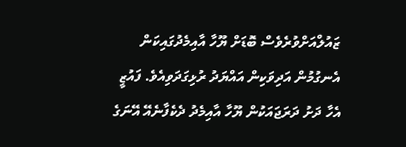ޒައުލްއަށްވުރެވެސް ބޮޑަށް ޔޫހާ އާއިމެދުގައިކަން އެނގުމުން އަދިވަކިން އައްޔަދު ރުޅިގަދަވިއެވެ. ފައުޒީ އެހާ ދަށު ދަރަޖައަކުން ޔޫހާ އާއިމެދު ދެކެފާނެއޭ އޭނަގެ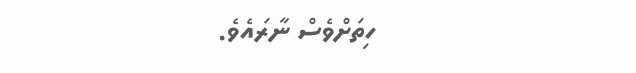ހިތަށްވެސް ނާރައެވެ.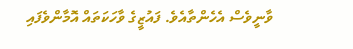ވާނީވެސް އެހެންތާއެވެ. ފައުޒީގެ ވާހަކަތައް އޮމާންވެފައި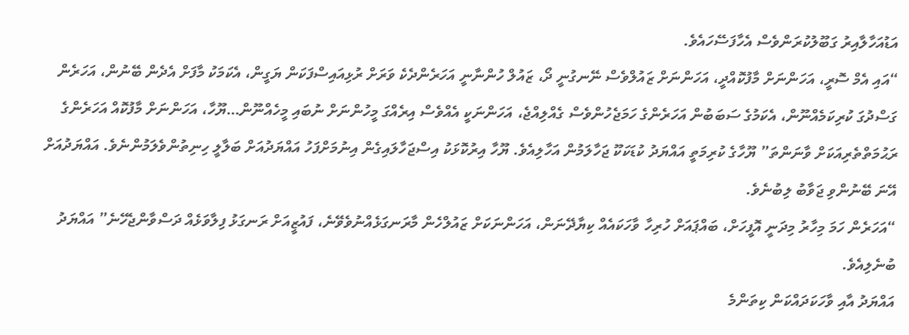އަޑުއަހާލާއިރު ގަބޫލުކުރަންވެސް އެހާފަސޭހައެވެ.
“އައި އެމް ސޮރީ، އަހަންނަށް މާފުކޮއްދީ، އަހަންނަށް ޒައުލްވެސް ނޭނގުނީ ދޯ، ޒައުލް ހުންނާނީ އަހަރެންދެކެ ވަރަށް ރުޅިއައިސްފަކަން ޔަގީން، އެކަމަކު މާފަށް އެދެން ބޭނުން، އަހަރެން ގަސްދުގަ ކުރިކަމެއްނޫން، އެކަމުގެ ސަބަބުން އަހަރެންގެ ހަމަޖެހުންވެސް ގެއްލިއްޖެ، އަހަންނަކީ އެއްވެސް އިރެއްގަ މީހުންނަށް ނުބައި މީހެއްނޫން…ޔޫހާ، އަހަންނަށް މާފުކޮއް އަހަރެންގެ ރަޙުމަތްތެރިއަކަށް ވާނަންތަ” ޔޫހާގެ ކުރިމަތީ އައްޔަދު ކުޑަކަކޫ ޖަހާލަމުން އަހާލިއެވެ. ޔޫހާ އިރުކޮޅަކު އިސްޖަހާލައިގެން އިނުމަށްފަހު އައްޔަދުއަށް ބަލާލީ ހިނިތުންވެލަމުންނެވެ. އައްޔަދުއަށް އޭނަ ބޭނުންވި ޖަވާބު ލިބުނެވެ.
“އަހަރެން ހަމަ މިހާރު މިދަނީ އޮފީހަށް، ބައްޕައަށް ހުރިހާ ވާހަކައެއް ކިޔާދޭނަން، އަހަންނަކަށް ޒައުލްހެން މާރަނގަޅެއްނުވެވޭނެ، ފައުޒީއަށް ރަނގަޅު ފިލާވަޅެއް ދަސްވާންޖެހޭނެ” އައްޔަދު ބުނެލިއެވެ.
އައްޔަދު އާއި ވާހަކަދައްކަން ކިތަންމެ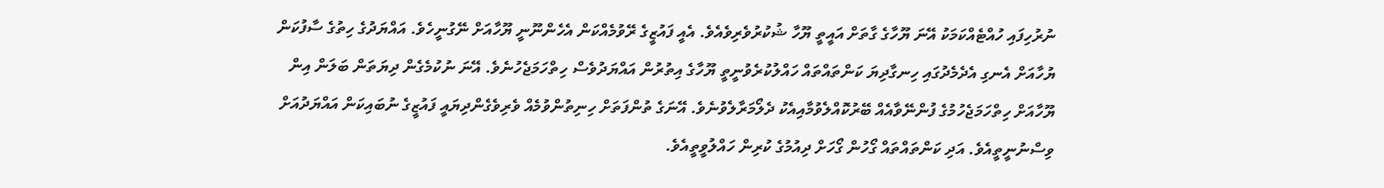ނުރުހިފައި ހުއްޓެއްކަމަކު އޭނަ ޔޫހާގެ ގާތަށް އައީތީ ޔޫހާ ޝުކުރުވެރިވެއެވެ. އެއީ ފައުޒީގެ ރޭވުމެއްކަން އެހެންނޫނީ ޔޫހާއަށް ނޭގުނީހެވެ. އައްޔަދުގެ ހިތުގެ ސާފުކަން ޔުހާއަށް އެނގި އެދެމެދުގައި ހިނގާދިޔަ ކަންތައްތައް ހައްލުކުރެވުނީތީ ޔޫހާގެ އިތުރުން އައްޔަދުވެސް ހިތްހަމަޖެހުނެވެ. އޭނަ ނުކުމެގެން ދިޔަތަން ބަލަން އިން ޔޫހާއަށް ހިތްހަމަޖެހުމުގެ ފުންނޭވާއެއް ބޭރުކޮއްލެވުމާއިއެކު ދެލޯމަރާލެވުނެވެ. އޭނަގެ ތުންފަތަށް ހިނިތުންވުމެއް ވެރިވެގެންދިޔައީ ފައުޒީގެ ނުބައިކަން އައްޔަދުއަށް ވިސްނުނީތީއެވެ. އަދި ކަންތައްތައް ގޯހުން ގޯހަށް ދިއުމުގެ ކުރިން ހައްލުވީތީއެވެ.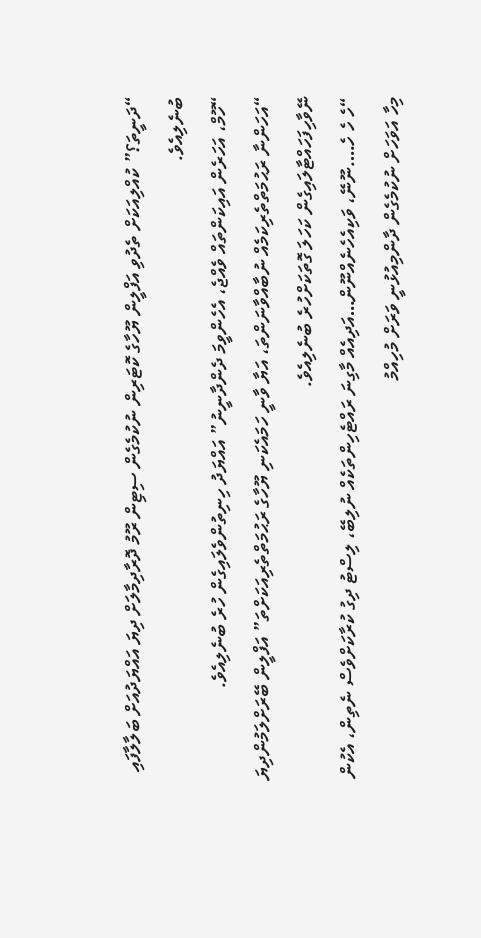“ދަނީތަ؟” ކުއްލިއަކަށް ތެދުވި އަފްލީން ޔޫހާގެ ކޮޓަރިން ނުކުމެގެން ސިޓިން ރޫމު ދޮރާދިމާލަށް ދިޔަ އައްޔަދުއަށް ބަލާލާފައި ބުނެލިއެވެ.
“ހޫމް، އަހަރެން އައިކަންތައް ވެއްޖެ، އެހެންވީމަ ދެންދާނީނު” އައްޔަދު ހިނިތުންވެލައިގެން ހުރެ ބުނެލިއެވެ.
“އަހަންނާ ރަޙުމަތްތެރިކަމެއް ނުބާއްވާނަންތަ، އަޔާ ވާނީ ހަމައެކަނި ޔޫހާގެ ރަޙުމަތްތެރިއަކަށްތަ” އަފްލީން ބޭރަށްލަމުންދިޔަ ނޭވާހިފަހައްޓާލައިގެން ކަހަލަ ގޮތަކަށްހުރެ ބުނެލިއެވެ.
“ހެ ހެ ހެ….ނޫނޭ، ވަކިއެހެނެއްނޫން…އަދިއެއް މާގިނަ ރައްޓެހިންތަކެއް ނުލިބޭ، ލިސްޓު ދިގު ކުރާކަށްވެސް ނެތިން، އެކުން މިހާ އަވަހަށް ނުކުމެގެން ދާންމިއުޅުނީ ވަރަށް މުހިއްމު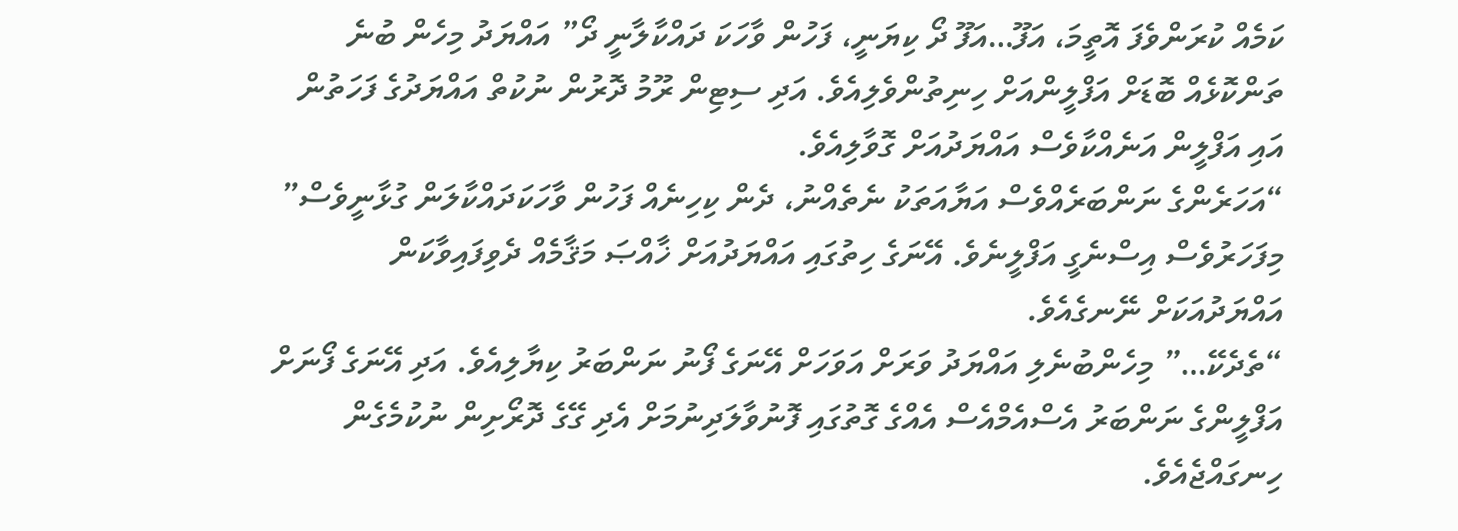ކަމެއް ކުރަންވެފަ އޮތީމަ، އަފޫ…އަފޫ ދޯ ކިޔަނީ، ފަހުން ވާހަކަ ދައްކާލާނީ ދޯ” އައްޔަދު މިހެން ބުނެ ތަންކޮޅެއް ބޮޑަށް އަފްލީންއަށް ހިނިތުންވެލިއެވެ. އަދި ސިޓިން ރޫމު ދޮރުން ނުކުތް އައްޔަދުގެ ފަހަތުން އައި އަފްލީން އަނެއްކާވެސް އައްޔަދުއަށް ގޮވާލިއެވެ.
“އަހަރެންގެ ނަންބަރެއްވެސް އަޔާއަތަކު ނެތެއްނު، ދެން ކިހިނެއް ފަހުން ވާހަކަދައްކާލަން ގުޅާނީވެސް” މިފަހަރުވެސް އިސްނެގީ އަފްލީނެވެ. އޭނަގެ ހިތުގައި އައްޔަދުއަށް ޚާއްޞަ މަޤާމެއް ދެވިފައިވާކަން އައްޔަދުއަކަށް ނޭނގެއެވެ.
“ތެދެކޭ…” މިހެންބުނެލި އައްޔަދު ވަރަށް އަވަހަށް އޭނަގެ ފޯނު ނަންބަރު ކިޔާލިއެވެ. އަދި އޭނަގެ ފޯނަށް އަފްލީންގެ ނަންބަރު އެސްއެމްއެސް އެއްގެ ގޮތުގައި ފޮނުވާލަދިނުމަށް އެދި ގޭގެ ދޮރޯށިން ނުކުމެގެން ހިނގައްޖެއެވެ.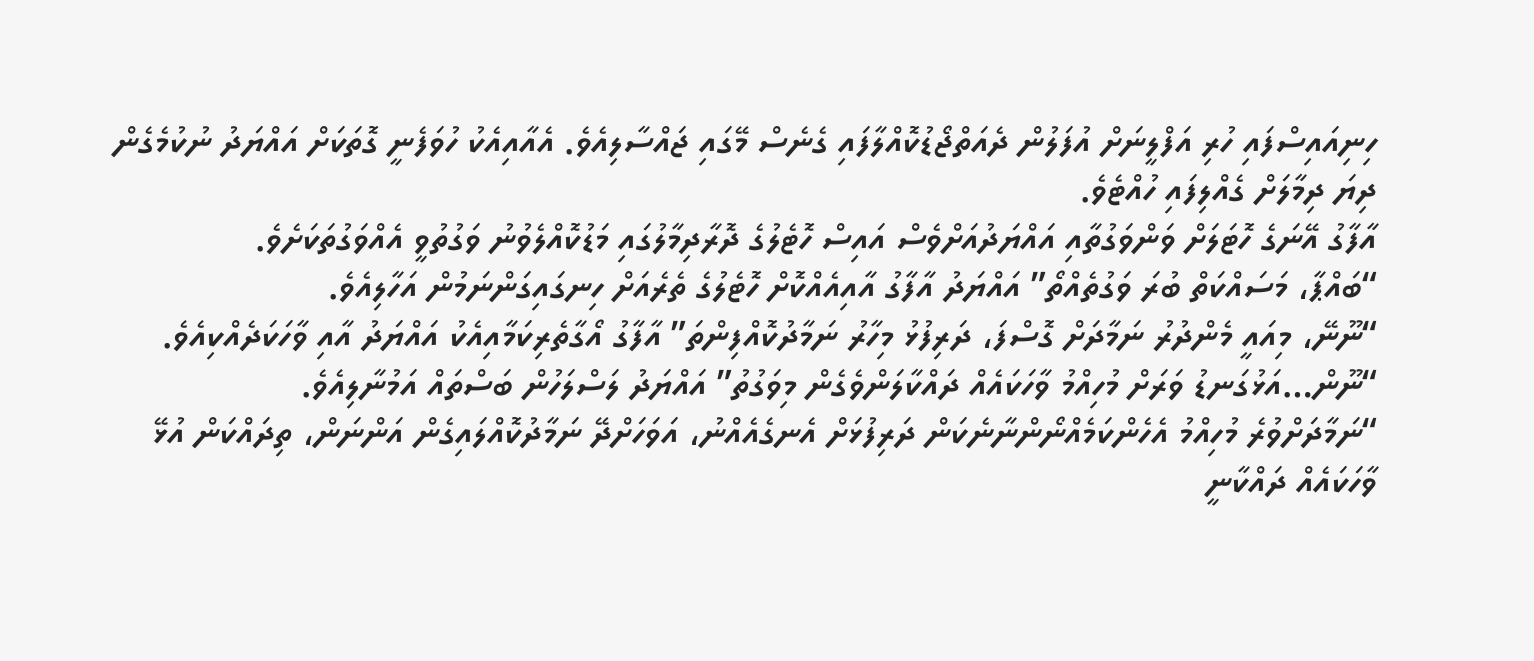ހިނިއައިސްފައި ހުރި އަފްލީނަށް އުފަލުން ދެއަތްޖޯޑުކޮއްލާފައި ގެނެސް މޭގައި ޖައްސާލިއެވެ. އެއާއިއެކު ހުވަފެނީ ގޮތަކަށް އައްޔަދު ނުކުމެގެން ދިޔަ ދިމާލަށް ގެއްލިފައި ހުއްޓެވެ.
އާފާގު އޭނަގެ ހޮޓަލަށް ވަންވަގުތާއި އައްޔަދުއަށްވެސް އައިސް ހޮޓެލުގެ ދޮރާދިމާލުގައި މަޑުކޮއްލެވުނު ވަގުތުވީ އެއްވަގުތަކަށެވެ.
“ބައްޕާ، މަސައްކަތް ބުރަ ވަގުތެއްތޯ” އައްޔަދު އާފާގު އާއިއެއްކޮށް ހޮޓެލުގެ ތެރެއަށް ހިނގައިގަންނަމުން އަހާލިއެވެ.
“ނޫނޭ، މިއައީ މެންދުރު ނަމާދަށް ގޮސްފަ، ދަރިފުޅު މިހާރު ނަމާދުކޮއްފިންތަ” އާފާގު އޯގާތެރިކަމާއިއެކު އައްޔަދު އާއި ވާހަކަދެއްކިއެވެ.
“ނޫން…އަޅުގަނޑު ވަރަށް މުހިއްމު ވާހަކައެއް ދައްކާލަންވެގެން މިވަގުތު” އައްޔަދު ލަސްލަހުން ބަސްތައް އަމުނާލިއެވެ.
“ނަމާދަށްވުރެ މުހިއްމު އެހެންކަމެއްނޯންނާނެކަން ދަރިފުޅަށް އެނގެއެއްނު، އަވަހަށްދޭ ނަމާދުކޮއްލައިގެން އަންނަން، ތިދައްކަން އުޅޭ ވާހަކައެއް ދައްކާނީ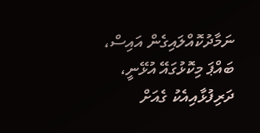ނަމާދުކޮއްލައިގެން އައިސް، ބައްޕަ މިކޮޅުގައޭ އުޅޭނީ، ދަރިފުޅާއިއެކު ގެއަށް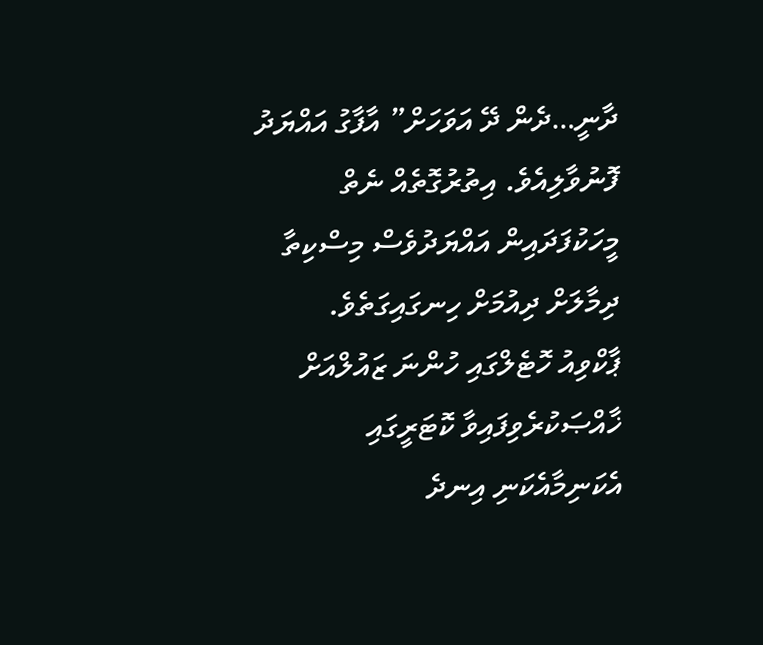ދާނީ…ދެން ދޭ އަވަހަށް” އާފާގު އައްޔަދު ފޮނުވާލިއެވެ. އިތުރުގޮތެއް ނެތް މީހަކުފަދައިން އައްޔަދުވެސް މިސްކިތާ ދިމާލަށް ދިއުމަށް ހިނގައިގަތެވެ.
ޕާކްވިއު ހޮޓެލްގައި ހުންނަ ޒައުލްއަށް ޚާއްޞަކުރެވިފައިވާ ކޮޓަރީގައި އެކަނިމާއެކަނި އިނދެ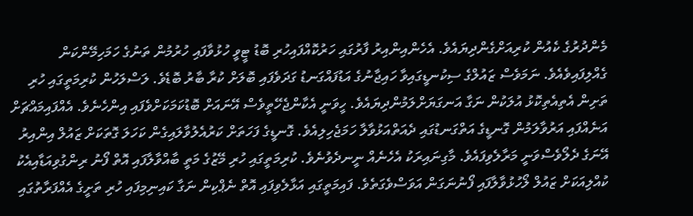މެންދުރުގެ ކެއުން ކުރިއަށްގެންދިޔައެވެ. އެހެންއިންއިރު ފާރުގައި ހަރުކޮއްފައިހުރި ބޮޑު ޓީވީ ހުޅުވާފައި ހުރުމުން ތަނުގެ ހަމަހިމޭންކަން ގެއްލިފައިވެއެވެ. ނަމަވެސް ޒައުލްގެ ސިކުނޑީގައިވާ ހައިޖާނުގެ އަޑުފައްގަނޑު ގަދަވެފައި ބޮލަށް ކުރާ ބާރު ބޮޑެވެ. ލަސްލަހުން ކުރިމަތީގައި ހުރި ތަށިން އެތިއެތިކޮޅު އުލަކުން ނަގާ އަނގަޔަށްލަމުންދިޔައެވެ. ހީވަނީ އެކާންޖެހޭތީވެސް އޭނައަށް ބޮޑުކަމަކަށްވެފައި އިންހެނެވެ. އެއްފައިމައްޗަށް އަނެއްފައި އަރުވާލަމުން ގޮނޑީގެ އަތްގަނޑުގައި ދެއަތްއަޅުވާލާ ހަމަޖެހިލިއެވެ. ގޮނޑީގެ ފަހަތަށް ކަރުއެލުވާލައިގެން ކަހަލަ ގޮތަކަށް ޒައުލް އިންއިރު އޭނަގެ ދެލޯވެސްވަނީ މަރާލެވިފައެވެ. މާގިނައިރަކު އެހެނެއް ނީނދެވުނެވެ. ކުރިމަތީގައި ހުރި މޭޒުގެ މަތީ ބާއްވާލާފައި އޮތް ފޯނު ރިންގުވިއަޑާއިއެކު ކުއްލިއަކަށް ޒައުލް ލޯހުޅުވާލާފައި ފޯނުނަގަން އަވަސްވެގަތެވެ. ފައިމަތީގައި އަޅާލެވިފައި އޮތް ނެޕްކިން ނަގާ ކައިނިމިފައި ހުރި ތަށީގެ އެއްފަރާތުގައި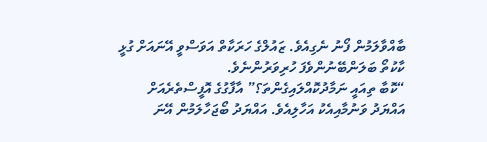ބާއްވާލަމުން ފޯނު ނެގިއެވެ. ޒައުލްގެ ހަރަކާތް އަވަސްވީ އޭނައަށް ގުޅީ ކާކުތޯ ބަލަންބޭނުންވެފަ ހުރިވަރުންނެވެ.
“ކޮބާ ތިއައީ ނަމާދުކޮއްލައިގެންތަ؟” އާފާގުގެ އޮފީސްތެރެއަށް އައްޔަދު ވަނުމާއިއެކު އަހާލިއެވެ. އައްޔަދު ބޯޖަހާލަމުން އޭނަ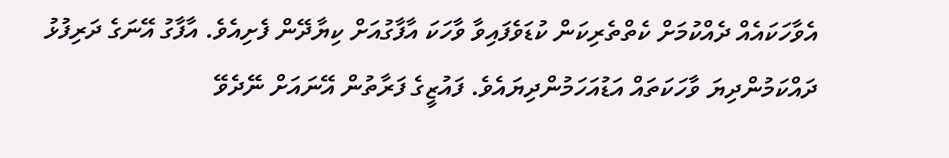އެވާހަކައެއް ދެއްކުމަށް ކެތްތެރިކަން ކުޑަވެފައިވާ ވާހަކަ އާފާގުއަށް ކިޔާދޭން ފެށިއެވެ. އާފާގު އޭނަގެ ދަރިފުޅު ދައްކަމުންދިޔަ ވާހަކަތައް އަޑުއަހަމުންދިޔައެވެ. ފައުޒީގެ ފަރާތުން އޭނައަށް ނޭދެވޭ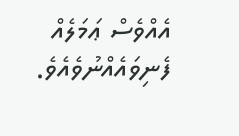އެއްވެސް ޢަމަލެއް ފެނިވައެއްނުވެއެވެ.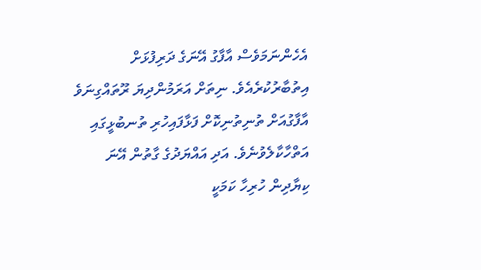އެހެންނަމަވެސް އާފާގު އޭނަގެ ދަރިފުޅަށް އިތުބާރުކުރެއެވެ. ނިތަށް އަރަމުންދިޔަ ރޫތައްގިނަވެ އާފާގުއަށް ތުނިތުނިކޮށް ފަޅާފައިހުރި ތުނބުޅީގައި އަތްހާކާލެވުނެވެ. އަދި އައްޔަދުގެ ގާތުން އޭނަ ކިޔާދިން ހުރިހާ ކަމަކީ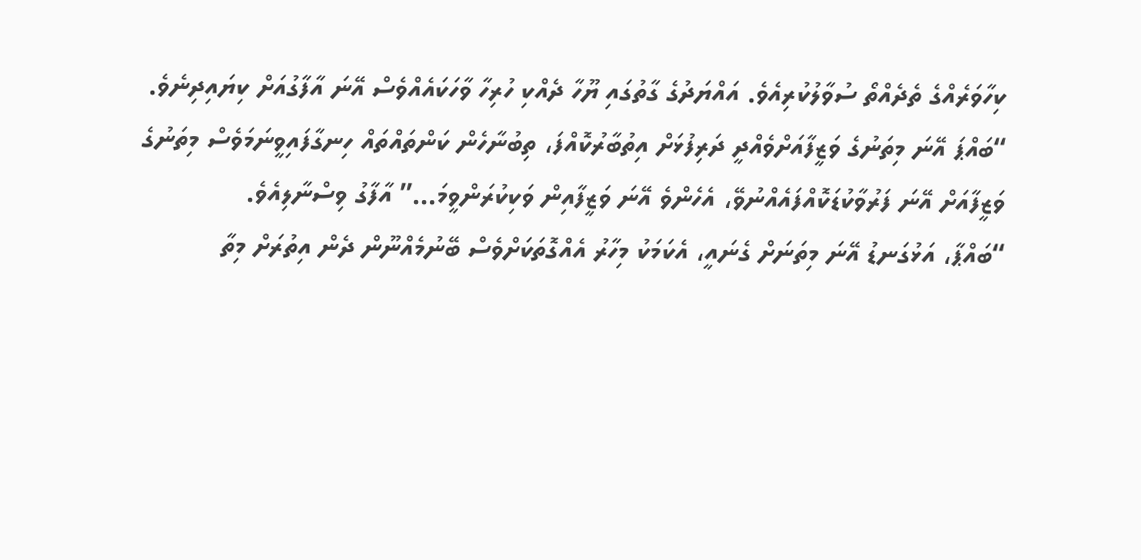ކިހާވަރެއްގެ ތެދެއްތޯ ސުވާލުކުރިއެވެ. އައްޔަދުގެ ގާތުގައި ޔޫހާ ދެއްކި ހުރިހާ ވާހަކައެއްވެސް އޭނަ އާފާގުއަށް ކިޔައިދިނެވެ.
“ބައްޕަ އޭނަ މިތަނުގެ ވަޒީފާއަށްވެއްދީ ދަރިފުޅަށް އިތުބާރުކޮއްފަ، ތިބުނާހެން ކަންތައްތައް ހިނގާފައިވީނަމަވެސް މިތަނުގެ ވަޒީފާއަށް އޭނަ ފަރުވާކުޑަކޮއްފައެއްނުވޭ، އެހެންވެ އޭނަ ވަޒީފާއިން ވަކިކުރަންވީމަ…” އާފާގު ވިސްނާލިއެވެ.
“ބައްޕާ، އަޅުގަނޑު އޭނަ މިތަނަށް ގެނައީ، އެކަމަކު މިހާރު އެއްގޮތަކަށްވެސް ބޭނުމެއްނޫން ދެން އިތުރަށް މިތާ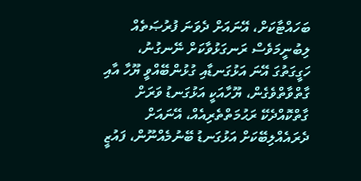ބަހައްޓާކަށް، އޭނައަށް ދެވަނަ ފުރުޞަތެއް ލިބުނީމަވެސް ރަނގަޅުވާކަށް ނޭނގުނު، ހަގީގަތުގަ އޭނަ އަޅުގަނޑާއި ގުޅުންބޭއްވީ ޔޫހާ އާއި ގާތްވާތްވެގެން، ޔޫހާއަކީ އަޅުގަނޑު ވަރަށް ގާތްކޮއްދެކޭ ރަޙުމަތްތެރިއެއް، އޭނައަށް ދެރައެއްލިބޭކަށް އަޅުގަނޑު ބޭނުމެއްނޫން، ފައުޒީ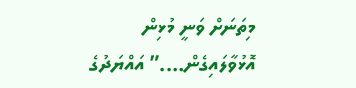މިތަނަށް ވަނީ މުޅިން އޮޅުވާލައިގެން….” އައްޔަދުގެ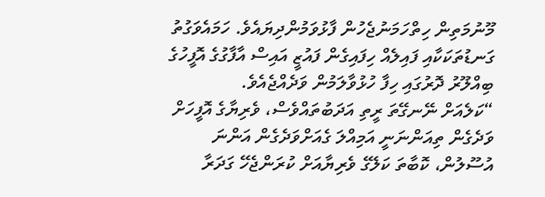މޫނުމަތިން ހިތްހަމަނުޖެހުން ފާޅުވަމުންދިޔައެވެ. ހަމައެވަގުތު ގަނޑުތަކަކާއި ފައިލެއް ހިފައިގެން ފައުޒީ އައިސް އާފާގުގެ އޮފީހުގެ ބިއްލޫރު ދޮރުގައި ހިފާ ހުޅުވާލަމުން ވަދެއްޖެއެވެ.
“ކަލެއަށް ނޭނގޭތަ ރީތި އަދަބުތައްވެސް، ވެރިޔާގެ އޮފީހަށް ވަދެގެން ތިއަންނަނީ އަމިއްލަ ގެއަށްވަދެގެން އަންނަ އުސޫލުން، ކޮބާތަ ކަލޭގެ ވެރިޔާއަށް ކުރަންޖެހޭ ގަދަރާ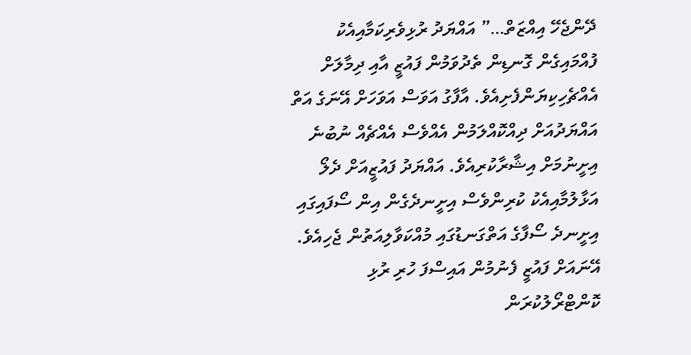ދޭންޖެހޭ އިއްޒަތް…” އައްޔަދު ރުޅިވެރިކަމާއިއެކު ފުއްމައިގެން ގޮނޑިން ތެދުވަމުން ފައުޒީ އާއި ދިމާލަށް އެއްޗެހިކިޔަންފެށިއެވެ. އާފާގު އަވަސް އަވަހަށް އޭނަގެ އަތް އައްޔަދުއަށް ދިއްކޮއްލަމުން އެއްވެސް އެއްޗެއް ނުބުނެ އިށީނުމަށް އިޝާރާކުރިއެވެ. އައްޔަދު ފައުޒީއަށް ދެލޯ އަޅާލުމާއިއެކު ކުރިންވެސް އިށީނދެގެން އިން ސޯފައިގައި އިށީނދެ ސޯފާގެ އަތްގަނޑުގައި މުއްކަވާލިއަތުން ޖެހިއެވެ. އޭނައަށް ފައުޒީ ފެނުމުން އައިސްފަ ހުރި ރުޅި ކޮންޓްރޯލުކުރަން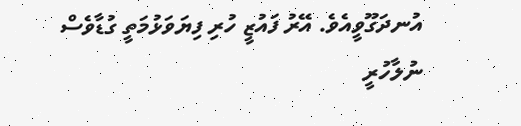އުނދަގޫވީއެވެ. އޭރު ފައުޒީ ހުރި ފިޔަވަޅުމަތީ ގުޑާވެސް ނުލާހުރީ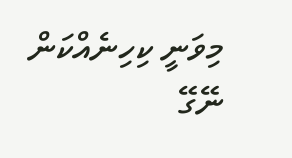މިވަނީ ކިހިނެއްކަން ނޭގޭ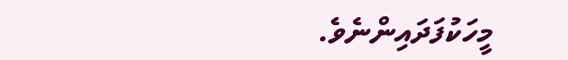މީހަކުފަދައިންނެވެ.